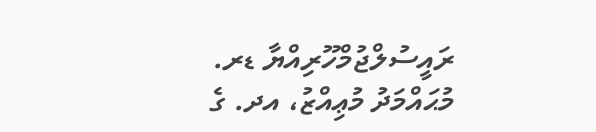ރައީސުލްޖުމްހޫރިއްޔާ ޑރ. މުޙައްމަދު މުޢިއްޒު، އދ. ގެ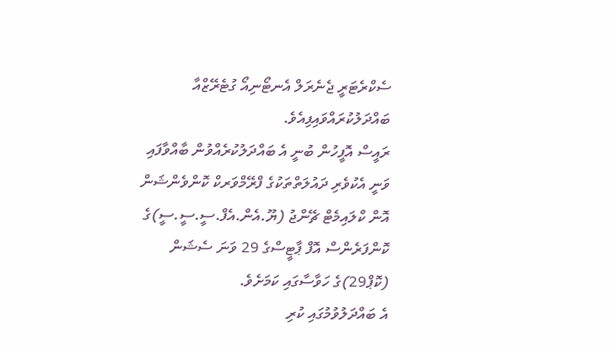ސެކްރެޓަރީ ޖެނެރަލް އެނޓޯނިއޯ ގުޓެރޭޒްއާ ބައްދަލުކުރައްވައިފިއެވެ.
ރައީސް އޮފީހުން ބުނީ އެ ބައްދަލުކުރެއްވުން ބާއްވާފައި ވަނީ އެކުވެރި ދައުލަތްތަކުގެ ފްރޭމްވަރކް ކޮންވެންޝަން އޮން ކްލައިމެޓް ޗޭންޖު (ޔޫ.އެން.އެފް.ސީ.ސީ.ސީ)ގެ ކޮންފަރެންސް އޮފް ޕާޓީސްގެ 29 ވަނަ ސެޝަން (ކޮޕް29)ގެ ހަވާސާގައި ކަމަށެވެ.
އެ ބައްދަލުވުމުގައި ކުރި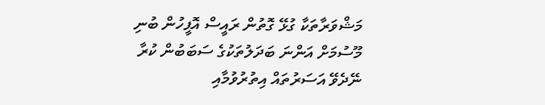މަޝްވަރާތަކާ ގުޅޭ ގޮތުން ރައީސް އޮފީހުން ބުނި މޫސުމަށް އަންނަ ބަދަލުތަކުގެ ސަބަބުން ކުރާ ނޭދެވޭ އަސަރުތައް އިތުރުވުމާއި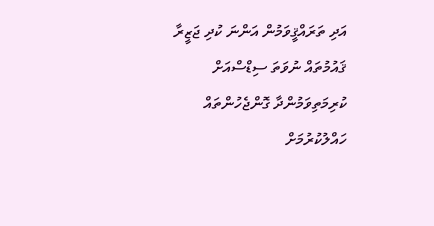އަދި ތަރައްޤީވަމުން އަންނަ ކުދި ޖަޒީރާ ޤައުމުތައް ނުވަތަ ސިޑްސްއަށް ކުރިމަތިވަމުންދާ ގޮންޖެހުންތައް ހައްލުކުރުމަށް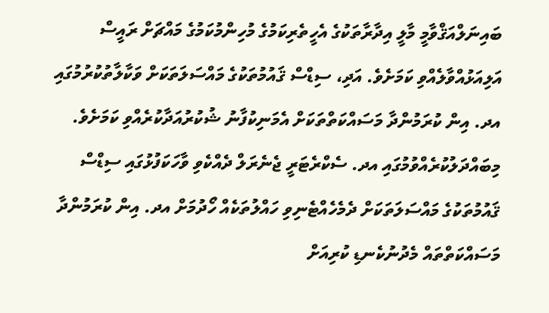ބައިނަލްއަޤްވާމީ މާލީ އިދާރާތަކުގެ އެހީތެރިކަމުގެ މުހިންމުކަމުގެ މައްޗަށް ރައީސް އަލިއަޅުއްވާލެއްވި ކަމަށެވެ. އަދި، ސިޑްސް ޤައުމުތަކުގެ މައްސަލަތަކަށް ވަކާލާތުކުރުމުގައި އދ. އިން ކުރަމުންދާ މަސައްކަތްތަކަށް އެމަނިކުފާނު ޝުކުރުއަދާކުރެއްވި ކަމަށެވެ.
މިބައްދަލުކުރެއްވުމުގައި އދ. ސެކްރެޓަރީ ޖެނެރަލް ދެއްކެވި ވާހަކަފުޅުގައި ސިޑްސް ޤައުމުތަކުގެ މައްސަލަތަކަށް ދެމެހެއްޓެނިވި ހައްލުތަކެއް ހޯދުމަށް އދ. އިން ކުރަމުންދާ މަސައްކަތްތައް މެދުނުކެނޑި ކުރިއަށް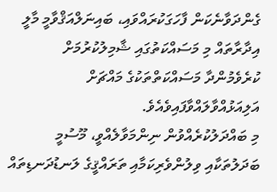ގެންދަވާނެކަން ފާހަގަކުރައްވައި، ބައިނަލްއަޤްވާމީ މާލީ އިދާރާތައް މި މަސައްކަތުގައި ޝާމިލުކުރުމަށް ކުރެވެމުންދާ މަސައްކަތްތަކުގެ މައްޗަށް އަލިއަޅުއްވާލައްވާފައިވެއެވެ.
މި ބައްދަލުކުރެއްވުން ނިންމަވާލެއްވީ، މޫސުމީ ބަދަލުތަކާއި ވިލުންވެރިކަމާއި ތަރައްޤީގެ ލަނޑުދަނޑިތައް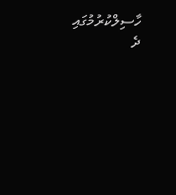ހާސިލްކުރުމުގައި ދެ